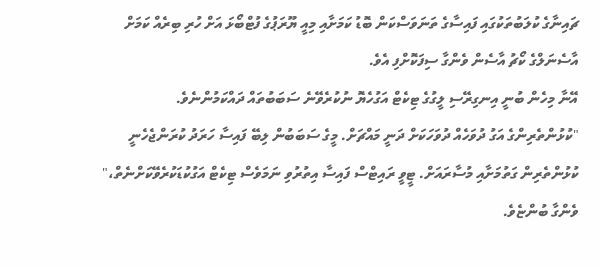ޗައިނާގެ ކުލަބުތަކުގައި ފައިސާގެ ތަނަވަސްކަން ބޮޑު ކަމަށާއި މިއީ ޔޫރަޕުގެ ފުޓްބޯޅަ އަށް ހުރި ބިރެއް ކަމަށް އާސެނަލްގެ ކޯޗު އާސެން ވެންގާ ސިފަކޮށްފި އެވެ.
އޭނާ މިހެން ބުނީ އިނގިރޭސި ލީގުގެ ޓިކެޓް އަގުހެޔޮ ނުކުރެވޭނެ ސަބަބުތައް ދައްކަމުންނެވެ.
"ކުޅުންތެރިންގެ އަގު ދުވަހެއް ދުވަހަކަށް ދަނީ މައްޗަށް. މީގެ ސަބަބުން ލިބޭ ފައިސާ ހަރަދު ކުރަންޖެހެނީ ކުޅުންތެރިން ގަތުމަށާއި މުސާރައަށް. ޓީވީ ރައިޓްސް ފައިސާ އިތުރުވި ނަމަވެސް ޓިކެޓް އަގުކުޑަކުރެވޭކަށްނެތް،" ވެންގާ ބުންޏެވެ.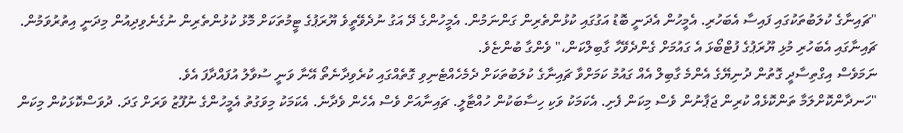"ޗައިނާގެ ކުލަބުތަކުގައި ފައިސާ އެބަހުރި. އެމީހުން އެދަނީ ބޮޑު އަގުގައި ކުޅުންތެރިން ގަންނަމުން. އެމީހުންގެ ދޭ އަގު ނުދެވޭތީވެ ޔޫރަޕުގެ ޓީމުތަކަށް މޮޅު ކުޅުންތެރިން ނުގެނެވިދިއުން މިދަނީ އިތުރުވަމުން. ޗައިނާގައި އެބަހުރި މުޅި ޔޫރަޕުގެ ފުޓްބޯޅަ އެ ގައުމަށް ގެންދެވޭހާ ގާބިލްކަން،" ވެންގާ ބުންޏެވެ.
ނަމަވެސް އިގްތިސާދީ ގޮތުން ދުނިޔޭގެ އެންމެ ގާބިލް އެއް ގައުމު ކަމަށްވާ ޗައިނާގެ ކުލަބުތަކަށް ދެމެހެއްޓެނިވި ގޮތެއްގައި ކުރެވިދާނެތޯ އޭނާ ވަނީ ސުވާލު އުފައްދާފަ އެވެ.
"ހަނދާންކޮށްލަމާ ތަންކޮޅެއް ކުރިން ޖަޕާނުން ވެސް މިކަން ފެށި. އެކަމަކު ވަކި ހިސާބަކުން ހުއްޓާލީ. ޗައިނާއަށް ވެސް އެހެން ވެދާނެ. އެކަމަކު މިވަގުތު އެމީހުންގެ ނުފޫޒު ވަރަށް ގަދަ. ދުވަސްކޮޅަކުން މިކަން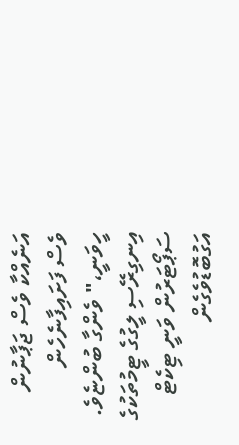އަނެއްކާ ވެސް ޖަޕާނުން ވެސް ފަށައިފާނެހެން ހީވަނީ،" ވެންގާ ބުންޏެވެ.
އިނގިރޭސި ލީގުގެ ޓީމުތަކުގެ ސަޕޯޓަރުން ވަނީ ޓިކެޓް އަގުބޮޑުވެގެން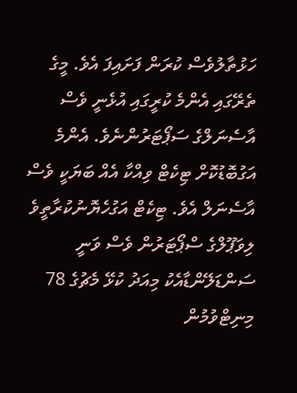ހަޅުތާލުވެސް ކުރަން ފަށައިފަ އެވެ. މީގެ ތެރޭގައި އެންމެ ކުރީގައި އުޅެނީ ވެސް އާސެނަލްގެ ސަޕޯޓަރުންނެވެ. އެންމެ އަގުބޮޑުކޮށް ޓިކެޓް ވިއްކާ އެއް ބަޔަކީ ވެސް އާސެނަލް އެވެ. ޓިކެޓް އަގުހެޔޮނުކުރާތީވެ ލިވަޕޫލްގެ ސްޕޯޓަރުން ވެސް ވަނީ ސަންޑަލޭންޑާއެކު މިއަދު ކުޅޭ މެޗުގެ 78 މިނިޓްވުމުން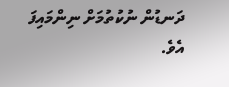ދަނޑުން ނުކުތުމަށް ނިންމައިފަ އެވެ.